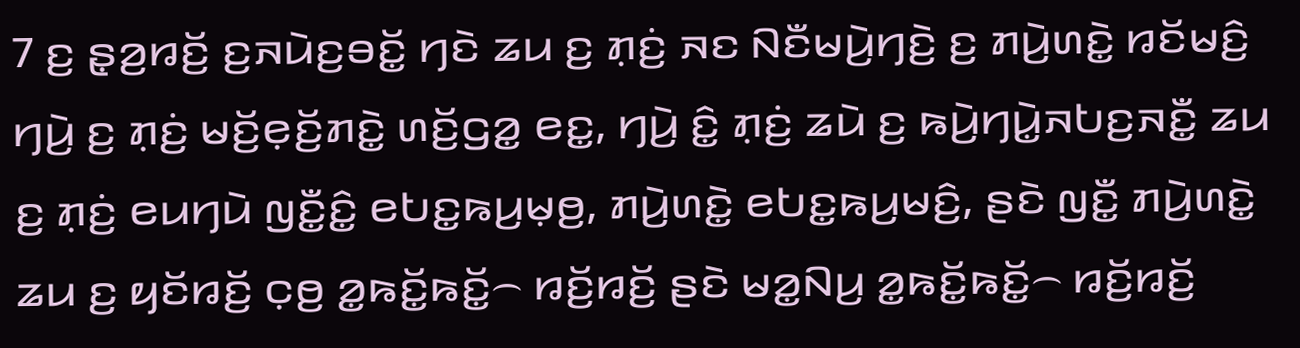7 ꤢ꤬ ꤔ꤫ꤤ꤬ꤙꤢꤩ꤬ ꤢ꤬ꤏꤣꤧꤢ꤬ꤋꤢꤩ꤭ ꤚꤢꤧ ꤘꤣ ꤢ꤬ ꤊ꤫ꤢꤦ꤬ ꤏꤢ ꤡꤢꤪꤗꤣꤧ꤬ꤚꤢꤧ꤬ ꤢ꤬ ꤊꤣꤧ꤬ꤛꤢꤧ꤭ ꤙꤢꤩꤗꤢꤨ꤬ ꤚꤣꤧ꤬ ꤢ꤬ ꤊ꤫ꤢꤦ꤬ ꤗꤢꤩ꤬ꤕ꤫ꤢꤩ꤬ꤊꤢꤧ꤭ ꤛꤢꤩ꤬ꤞꤤ꤭ ꤕꤢ꤭, ꤚꤣꤧ꤬ ꤢꤨ꤭ ꤊ꤫ꤢꤦ꤬ ꤘꤣꤧ ꤢ꤬ ꤒꤣꤧ꤬ꤚꤣꤧ꤭ꤏꤝꤢ꤬ꤏꤢꤪ꤭ ꤘꤣ ꤢ꤬ ꤊ꤫ꤢꤦ꤬ ꤕꤣꤚꤣꤧ ꤜꤢꤪ꤭ꤢꤨ꤭ ꤕꤝꤢ꤭ꤒꤣ꤬ꤗ꤫ꤥ꤬, ꤊꤣꤧ꤬ꤛꤢꤧ꤭ ꤕꤝꤢ꤭ꤒꤣ꤬ꤗꤢꤨ꤬, ꤔꤢꤧ ꤜꤢꤪ꤭ ꤊꤣꤧ꤬ꤛꤢꤧ꤭ ꤘꤣ ꤢ꤬ ꤟꤢꤩꤙꤢꤩ꤬ ꤍ꤫ꤥ꤬ ꤤ꤭ꤒꤢꤩ꤭ꤒꤢꤩ꤭꤮ ꤙꤢꤩ꤬ꤙꤢꤩ꤬ ꤔꤢꤧ ꤗꤤ꤭ꤡꤣ꤬ ꤤ꤭ꤒꤢꤩ꤭ꤒꤢꤩ꤭꤮ ꤙꤢꤩ꤬ꤙꤢꤩ꤬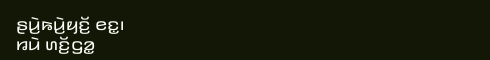ꤔꤣꤧ꤬ꤒꤣꤧ꤬ꤟꤢꤩ꤬ ꤕꤢ꤭꤯
ꤙꤣꤧ ꤛꤢꤩ꤬ꤞꤤ꤭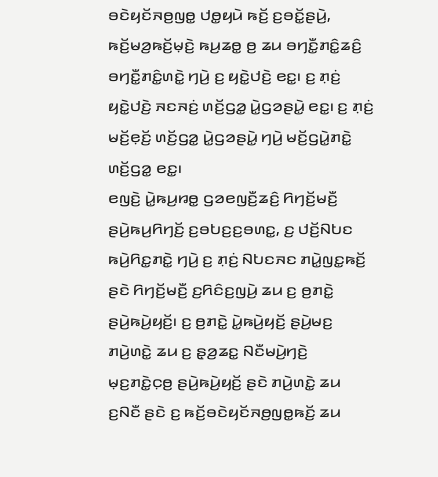ꤋꤢꤧꤟꤢꤩꤏꤥ꤬ꤜꤥ꤭ ꤓꤥ꤭ꤟꤣꤧ ꤒꤢꤩ꤬ ꤢ꤬ꤋꤢꤩ꤭ꤔꤣꤧ꤬, ꤒꤢꤩ꤬ꤗꤤ꤬ꤒꤢꤩ꤬ꤗ꤫ꤢꤧ꤬ ꤒꤣ꤬ꤘꤥ꤭ ꤥ꤬ ꤘꤣ ꤋꤚꤢꤪ꤭ꤊꤢꤨ꤭ꤘꤢꤨ꤬ ꤋꤚꤢꤪ꤭ꤊꤢꤨ꤭ꤛꤢꤧ꤭ ꤚꤣꤧ꤬ ꤢ꤬ ꤟꤢꤧ꤭ꤓꤢꤧ꤬ ꤕꤢ꤭꤯ ꤢ꤬ ꤊ꤫ꤢꤦ꤬ ꤟꤢꤧ꤭ꤓꤢꤧ꤬ ꤏꤢꤏꤢꤦ꤬ ꤛꤢꤩ꤬ꤞꤤ꤭ ꤣꤧ꤭ꤞꤤꤔꤣꤧ꤭ ꤕꤢ꤭꤯ ꤢ꤬ ꤊ꤫ꤢꤦ꤬ ꤗꤢꤩ꤬ꤕ꤫ꤢꤩ꤬ ꤛꤢꤩ꤬ꤞꤤ꤭ ꤣꤧ꤭ꤞꤤꤔꤣꤧ꤭ ꤚꤣꤧ꤬ ꤗꤢꤩ꤬ꤞꤣꤧ꤭ꤊꤢꤧ꤭ ꤛꤢꤩ꤬ꤞꤤ꤭ ꤕꤢ꤭꤯
ꤕꤜꤢꤧ꤬ ꤣꤧ꤭ꤒꤣ꤬ꤙꤥ꤭ ꤞꤤꤕꤜꤢꤪ꤬ꤘꤢꤨ꤬ ꤖꤚꤢꤩ꤬ꤗꤢꤪ꤬ ꤔꤣꤧ꤬ꤒꤣ꤬ꤖꤚꤢꤩ꤬ ꤢ꤬ꤋꤝꤢ꤬ꤢ꤬ꤋꤛꤢ꤭, ꤢ꤬ ꤓꤢꤩ꤬ꤡꤝꤢ ꤒꤣꤧ꤬ꤖꤢ꤭ꤊꤢꤧ꤭ ꤚꤣꤧ꤬ ꤢ꤬ ꤊ꤫ꤢꤦ꤬ ꤡꤝꤢꤏꤢ ꤊꤣꤧ꤭ꤜꤢ꤭ꤒꤢꤩ꤬ ꤔꤢꤧ ꤖꤚꤢꤩ꤬ꤗꤢꤪ꤬ ꤢ꤬ꤖꤢꤨꤢ꤬ꤜꤣꤧ꤬ ꤘꤣ ꤢ꤬ ꤥ꤬ꤊꤢꤧ꤭ ꤔꤣꤧ꤬ꤒꤣꤧ꤬ꤟꤢꤩ꤬꤯ ꤢ꤬ ꤥ꤬ꤊꤢꤧ꤭ ꤣꤧ꤭ꤒꤣꤧ꤬ꤟꤢꤩ꤬ ꤔꤣꤧ꤬ꤗꤢ꤬ ꤊꤣꤧ꤬ꤛꤢꤧ꤭ ꤘꤣ ꤢ꤬ ꤔ꤫ꤤ꤬ꤘꤢ꤭ ꤡꤢꤪꤗꤣꤧ꤬ꤚꤢꤧ꤬ ꤗ꤫ꤢ꤬ꤊꤢꤧ꤭ꤍ꤫ꤥ꤬ ꤔꤣꤧ꤬ꤒꤣꤧ꤬ꤟꤢꤩ꤬ ꤔꤢꤧ ꤊꤣꤧ꤬ꤛꤢꤧ꤭ ꤘꤣ ꤢ꤬ꤡꤢꤪ ꤔꤢꤧ ꤢ꤬ ꤒꤢꤩ꤬ꤋꤢꤧꤟꤢꤩꤏꤥ꤬ꤜꤥ꤭ꤒꤢꤩ꤬ ꤘꤣ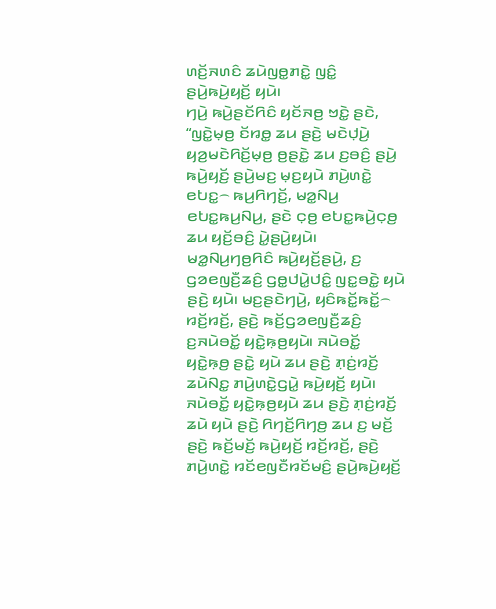ꤛꤢꤩ꤬ꤏꤛꤢꤨ ꤘꤣꤧꤜꤥ꤭ꤊꤢꤧ꤭ ꤜꤢꤨ꤭ ꤔꤣꤧ꤬ꤒꤣꤧ꤬ꤟꤢꤩ꤬ ꤟꤣꤧ꤯
ꤚꤣꤧ꤬ ꤒꤣꤧ꤬ꤔꤢꤩꤖꤢꤨ ꤟꤢꤩꤏꤥ꤬ ꤠꤢꤧ꤭ ꤔꤢꤧ, “ꤜꤢꤧ꤭ꤗ꤫ꤥ꤬ ꤢꤩꤙꤥ꤭ ꤘꤣ ꤔꤢꤧ꤬ ꤗꤢꤧꤓ꤫ꤣꤧ꤬ ꤟꤤ꤬ꤗꤢꤧꤖꤢꤩ꤬ꤗ꤫ꤥ꤬ ꤥ꤬ꤔꤢꤧ꤭ ꤘꤣ ꤢ꤬ꤋꤢꤨ꤬ ꤔꤣꤧ꤬ ꤒꤣꤧ꤬ꤟꤢꤩ꤬ ꤔꤣꤧ꤬ꤗꤢ꤬ ꤗ꤫ꤢ꤬ꤟꤣꤧ ꤊꤣꤧ꤬ꤛꤢꤧ꤭ ꤕꤝꤢ꤭꤮ ꤒꤣ꤬ꤖꤚꤢꤩ꤬, ꤗꤤ꤭ꤡꤣ꤬ ꤕꤝꤢ꤭ꤒꤣ꤬ꤡꤣ꤬, ꤔꤢꤧ ꤍ꤫ꤥ꤬ ꤕꤝꤢ꤭ꤒꤣꤧ꤬ꤍ꤫ꤥ꤬ ꤘꤣ ꤟꤢꤩ꤬ꤋꤢꤨ꤬ ꤣꤧ꤭ꤔꤣꤧ꤬ꤟꤣꤧ꤯
ꤗꤤ꤭ꤡꤣ꤬ꤚꤥ꤬ꤖꤢꤨ ꤒꤣꤧ꤬ꤟꤢꤩ꤬ꤔꤣꤧ꤬, ꤢ꤬ ꤞꤤꤕꤜꤢꤪ꤬ꤘꤢꤨ꤬ ꤞꤥ꤭ꤓꤣꤧ꤭ꤓꤢꤨ꤭ ꤜꤢ꤭ꤋꤢꤧ꤭ ꤟꤣꤧ ꤔꤢꤧ꤬ ꤟꤣꤧ꤯ ꤗꤢ꤬ꤔꤢꤧꤚꤣꤧ꤬, ꤟꤢꤨꤒꤢꤩ꤭ꤒꤢꤩ꤭꤮ ꤙꤢꤩ꤬ꤙꤢꤩ꤬, ꤔꤢꤧ꤬ ꤒꤢꤩ꤬ꤞꤤꤕꤜꤢꤪ꤬ꤘꤢꤨ꤬ ꤢ꤬ꤏꤣꤧꤋꤢꤩ꤭ ꤟꤢꤧ꤭ꤒ꤫ꤥ꤬ꤟꤣꤧ꤯ ꤏꤣꤧꤋꤢꤩ꤭ ꤟꤢꤧ꤭ꤒ꤫ꤥ꤬ ꤔꤢꤧ꤭ ꤟꤣꤧ ꤘꤣ ꤔꤢꤧ꤬ ꤊ꤫ꤢꤦ꤬ꤙꤢꤩ꤬ ꤘꤣꤧꤡꤢ꤭ ꤊꤣꤧ꤬ꤛꤢꤧ꤭ꤞꤣꤧ꤭ ꤒꤣꤧ꤬ꤟꤢꤩ꤬ ꤟꤣꤧ꤯ ꤏꤣꤧꤋꤢꤩ꤭ ꤟꤢꤧ꤭ꤒ꤫ꤥ꤬ꤟꤣꤧ ꤘꤣ ꤔꤢꤧ꤬ ꤊ꤫ꤢꤦ꤬ꤙꤢꤩ꤬ ꤘꤣꤧ ꤟꤣꤧ ꤔꤢꤧ꤬ ꤖꤚꤢꤩ꤬ꤖꤚꤥ꤬ ꤘꤣ ꤢ꤬ ꤗꤢꤩ꤬ ꤔꤢꤧ꤬ ꤒꤢꤩ꤬ꤗꤢꤩ꤬ ꤒꤣꤧ꤬ꤟꤢꤩ꤬ ꤙꤢꤩ꤬ꤙꤢꤩ꤬, ꤔꤢꤧ꤬ ꤊꤣꤧ꤬ꤛꤢꤧ꤭ ꤙꤢꤩꤕꤜꤢꤪꤙꤢꤩꤗꤢꤨ꤬ ꤔꤣꤧ꤬ꤒꤣꤧ꤬ꤟꤢꤩ꤬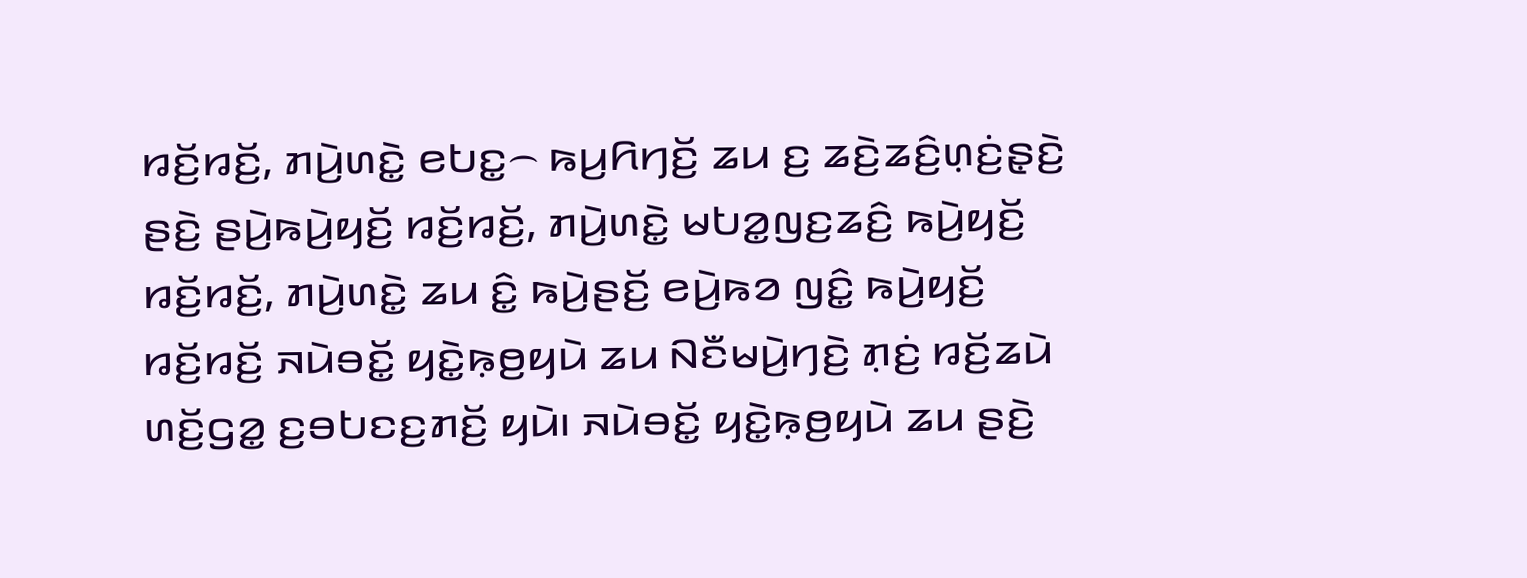ꤙꤢꤩ꤬ꤙꤢꤩ꤬, ꤊꤣꤧ꤬ꤛꤢꤧ꤭ ꤕꤝꤢ꤭꤮ ꤒꤣ꤬ꤖꤚꤢꤩ꤬ ꤘꤣ ꤢ꤬ ꤘꤢꤧ꤬ꤘꤢꤨ꤬ꤛ꤫ꤢꤦ꤬ꤔ꤫ꤢꤧ꤬ ꤔꤢꤧ꤬ ꤔꤣꤧ꤬ꤒꤣꤧ꤬ꤟꤢꤩ꤬ ꤙꤢꤩ꤬ꤙꤢꤩ꤬, ꤊꤣꤧ꤬ꤛꤢꤧ꤭ ꤗꤝꤤ꤭ꤜꤢ꤬ꤘꤢꤨ꤬ ꤒꤣꤧ꤬ꤟꤢꤩ꤬ ꤙꤢꤩ꤬ꤙꤢꤩ꤬, ꤊꤣꤧ꤬ꤛꤢꤧ꤭ ꤘꤣ ꤢꤨ꤭ ꤒꤣꤧ꤬ꤔꤢꤩ꤬ ꤕꤣꤧ꤬ꤒꤤ ꤜꤢꤨ꤭ ꤒꤣꤧ꤬ꤟꤢꤩ꤬ ꤙꤢꤩ꤬ꤙꤢꤩ꤬ ꤏꤣꤧꤋꤢꤩ꤭ ꤟꤢꤧ꤭ꤒ꤫ꤥ꤬ꤟꤣꤧ ꤘꤣ ꤡꤢꤪꤗꤣꤧ꤬ꤚꤢꤧ꤬ ꤊ꤫ꤢꤦ꤬ ꤙꤢꤩ꤬ꤘꤣꤧ ꤛꤢꤩ꤬ꤞꤤ꤭ ꤢ꤬ꤋꤝꤢꤢ꤬ꤊꤢꤩ꤬ ꤟꤣꤧ꤯ ꤏꤣꤧꤋꤢꤩ꤭ ꤟꤢꤧ꤭ꤒ꤫ꤥ꤬ꤟꤣꤧ ꤘꤣ ꤔꤢꤧ꤬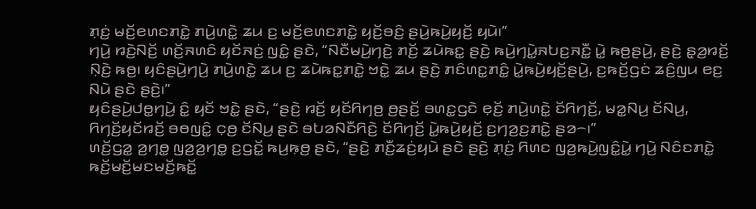ꤊ꤫ꤢꤦ꤬ ꤗꤢꤩ꤬ꤕꤛꤢꤊꤢꤧ꤭ ꤊꤣꤧ꤬ꤛꤢꤧ꤭ ꤘꤣ ꤢ꤬ ꤗꤢꤩ꤬ꤕꤛꤢꤊꤢꤧ꤭ ꤟꤢꤩ꤬ꤋꤢꤨ꤬ ꤔꤣꤧ꤬ꤒꤣꤧ꤬ꤟꤢꤩ꤬ ꤟꤣꤧ꤯”
ꤚꤣꤧ꤬ ꤙꤢꤧ꤬ꤡꤢꤩ꤬ ꤛꤢꤩ꤬ꤏꤛꤢꤨ ꤟꤢꤩꤏꤢꤦ꤬ ꤜꤢꤨ꤭ ꤔꤢꤧ, “ꤡꤢꤪꤗꤣꤧ꤬ꤚꤢꤧ꤬ ꤊꤢꤩ꤬ ꤘꤣꤧꤒꤢ꤭ ꤔꤢꤧ꤬ ꤒꤣꤧ꤬ꤚꤣꤧ꤭ꤏꤝꤢ꤬ꤏꤢꤪ꤭ ꤣꤧ꤭ ꤒꤥ꤬ꤔꤣꤧ꤬, ꤔꤢꤧ꤬ ꤔ꤫ꤤ꤬ꤙꤢꤩ꤬ ꤡ꤫ꤢꤧ꤬ ꤒꤥ꤬꤯ ꤟꤢꤨꤔꤣꤧ꤬ꤚꤣꤧ꤬ ꤊꤣꤧ꤬ꤛꤢꤧ꤭ ꤘꤣ ꤢ꤬ ꤘꤣꤧꤒꤢ꤭ꤊꤢꤧ꤭ ꤠꤢꤧ꤭ ꤘꤣ ꤔꤢꤧ꤬ ꤊꤢꤨꤛꤢ꤭ꤊꤢꤨ꤭ ꤣꤧ꤭ꤒꤣꤧ꤬ꤟꤢꤩ꤬ꤔꤣꤧ꤬, ꤢ꤬ꤒꤢꤩ꤬ꤞꤢꤦ ꤘꤢꤨ꤬ꤜꤣ ꤕꤢ꤬ ꤡꤣꤧ ꤔꤢꤧ ꤔꤢꤧ꤬꤯”
ꤟꤢꤨꤔꤣꤧ꤬ꤓꤥ꤭ꤚꤣꤧ꤬ ꤢꤨ꤭ ꤟꤢꤩ ꤠꤢꤧ꤭ ꤔꤢꤧ, “ꤔꤢꤧ꤬ ꤙꤢꤩ꤬ ꤟꤢꤩꤖꤚꤥ꤬ ꤥ꤬ꤔꤢꤩ꤬ ꤋꤛꤢ꤭ꤞꤢꤧ ꤕ꤫ꤢꤩ꤬ ꤊꤣꤧ꤬ꤛꤢꤧ꤭ ꤢꤩꤖꤚꤢꤩ꤬, ꤗꤤ꤭ꤡꤣ꤬ ꤢꤩꤡꤣ꤬, ꤖꤚꤢꤩ꤬ꤟꤢꤩꤙꤢꤩ꤬ ꤋꤥꤜꤢꤨ꤭ ꤍ꤫ꤥ꤬ ꤢꤩꤡꤣ꤬ ꤔꤢꤧ ꤋꤝꤤꤡꤢꤪꤖꤢꤧ꤬ ꤢꤩꤖꤚꤢꤩ꤬ ꤣꤧ꤭ꤒꤣꤧ꤬ꤟꤢꤩ꤬ ꤢ꤬ꤚꤤ꤬ꤢ꤬ꤊꤢꤧ꤭ ꤔꤤ꤮꤯”
ꤛꤢꤩ꤬ꤞꤤ꤭ ꤤ꤬ꤚꤥ꤭ ꤜꤤ꤬ꤤ꤬ꤚꤥ꤭ ꤢ꤬ꤞꤢꤩ꤭ ꤒꤣ꤬ꤒ꤫ꤥ꤬ ꤔꤢꤧ, “ꤔꤢꤧ꤬ ꤊꤢꤪ꤬ꤘꤢꤦ꤬ꤟꤣꤧ ꤔꤢꤧ ꤔꤢꤧ꤬ ꤊ꤫ꤢꤦ꤬ ꤖꤛꤢ ꤜꤤ꤬ꤒꤣꤧ꤬ꤜꤢꤨ꤭ꤣꤧ꤭ ꤚꤣꤧ꤬ ꤡꤢꤨꤢꤊꤢꤧ꤭ ꤒꤢꤩ꤬ꤗꤢꤩ꤬ꤗꤢꤗꤢꤩ꤬ꤒꤢꤩ꤭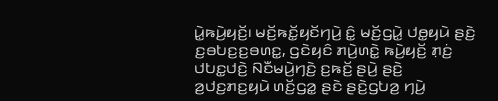ꤣꤧ꤭ꤒꤣꤧ꤬ꤟꤢꤩ꤬꤯ ꤗꤢꤩ꤬ꤒꤢꤩ꤭ꤟꤢꤩꤚꤣꤧ꤬ ꤢꤨ꤭ ꤗꤢꤩ꤬ꤞꤣꤧ꤭ ꤓꤥ꤭ꤟꤣꤧ ꤔꤢꤧ꤬ ꤢ꤬ꤋꤝꤢ꤬ꤢ꤬ꤋꤛꤢ꤭, ꤞꤢꤧꤟꤢꤨ ꤊꤣꤧ꤬ꤛꤢꤧ꤭ ꤒꤣꤧ꤬ꤟꤢꤩ꤬ ꤊ꤫ꤢꤦ꤬ ꤓꤝꤢ꤭ꤓꤢꤧ꤬ ꤡꤢꤪꤗꤣꤧ꤬ꤚꤢꤧ꤬ ꤢ꤬ꤒꤢꤩ꤬ ꤔꤣꤧ꤬ ꤔꤢꤧ꤬ ꤤ꤬ꤓꤢ꤬ꤊꤢ꤬ꤟꤣꤧ ꤛꤢꤩ꤬ꤞꤤ꤭ ꤔꤢꤧ ꤔꤢꤧ꤬ꤞꤝꤤ꤬ ꤚꤣꤧ꤬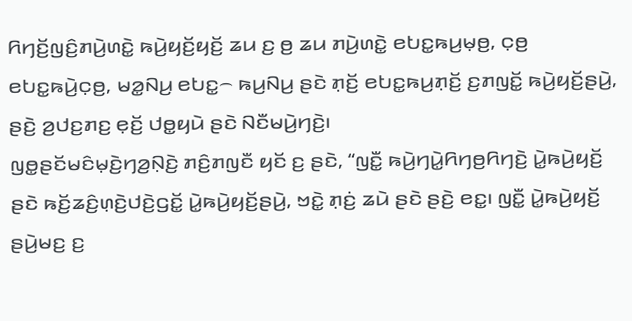ꤖꤚꤢꤩ꤬ꤜꤢꤨ꤬ꤊꤣꤧ꤬ꤛꤢꤧ꤭ ꤒꤣꤧ꤬ꤟꤢꤩ꤬ꤟꤢꤩ꤬ ꤘꤣ ꤢ꤬ ꤥ꤬ ꤘꤣ ꤊꤣꤧ꤬ꤛꤢꤧ꤭ ꤕꤝꤢ꤭ꤒꤣ꤬ꤗ꤫ꤥ꤬, ꤍ꤫ꤥ꤬ ꤕꤝꤢ꤭ꤒꤣꤧ꤬ꤍ꤫ꤥ꤬, ꤗꤤ꤭ꤡꤣ꤬ ꤕꤝꤢ꤭꤮ ꤒꤣ꤬ꤡꤣ꤬ ꤔꤢꤧ ꤊ꤫ꤢꤩ꤬ ꤕꤝꤢ꤭ꤒꤣ꤬ꤊ꤫ꤢꤩ꤬ ꤢ꤬ꤊꤜꤢꤩ꤭ ꤒꤣꤧ꤬ꤟꤢꤩ꤬ꤔꤣꤧ꤬, ꤔꤢꤧ꤬ ꤤ꤬ꤓꤢ꤬ꤊꤢ꤬ ꤕ꤫ꤢꤩ꤬ ꤓꤥ꤭ꤟꤣꤧ ꤔꤢꤧ ꤡꤢꤪꤗꤣꤧ꤬ꤚꤢꤧ꤬꤯
ꤜꤥ꤭ꤔꤢꤩꤗꤢꤨꤗ꤫ꤢꤧ꤬ꤚꤤ꤬ꤡ꤫ꤢꤧ꤬ ꤊꤢꤨ꤬ꤊꤜꤢꤪ ꤟꤢꤩ ꤢ꤬ ꤔꤢꤧ, “ꤜꤢꤪ꤭ ꤒꤣꤧ꤬ꤚꤣꤧ꤭ꤖꤚꤥ꤬ꤖꤚꤢꤧ꤬ ꤣꤧ꤭ꤒꤣꤧ꤬ꤟꤢꤩ꤬ ꤔꤢꤧ ꤒꤢꤩ꤬ꤘꤢꤨ꤬ꤛ꤫ꤢꤧ꤬ꤓꤢꤧ꤬ꤞꤢꤩ꤭ ꤣꤧ꤭ꤒꤣꤧ꤬ꤟꤢꤩ꤬ꤔꤣꤧ꤬, ꤠꤢꤧ꤭ ꤊ꤫ꤢꤦ꤬ ꤘꤣꤧ ꤔꤢꤧ ꤔꤢꤧ꤬ ꤕꤢ꤭꤯ ꤜꤢꤪ꤭ ꤣꤧ꤭ꤒꤣꤧ꤬ꤟꤢꤩ꤬ ꤔꤣꤧ꤬ꤗꤢ꤬ ꤢ꤬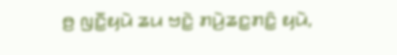ꤥ꤬ ꤜꤢꤪ꤭ꤟꤣꤧ ꤘꤣ ꤠꤢꤧ꤭ ꤊꤣꤧ꤬ꤘꤢ꤭ꤊꤢꤨ꤭ ꤟꤣꤧ,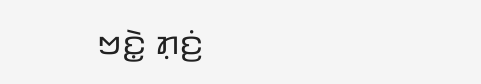ꤠꤢꤧ꤭ ꤊ꤫ꤢꤦ꤬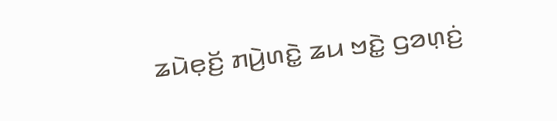ꤘꤣꤧꤕ꤫ꤢꤩ꤬ ꤊꤣꤧ꤬ꤛꤢꤧ꤭ ꤘꤣ ꤠꤢꤧ꤭ ꤞꤤꤛ꤫ꤢꤦ꤬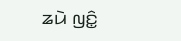ꤘꤣꤧ ꤜꤢꤨ꤭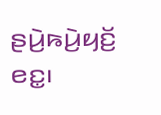ꤔꤣꤧ꤬ꤒꤣꤧ꤬ꤟꤢꤩ꤬ ꤕꤢ꤭꤯